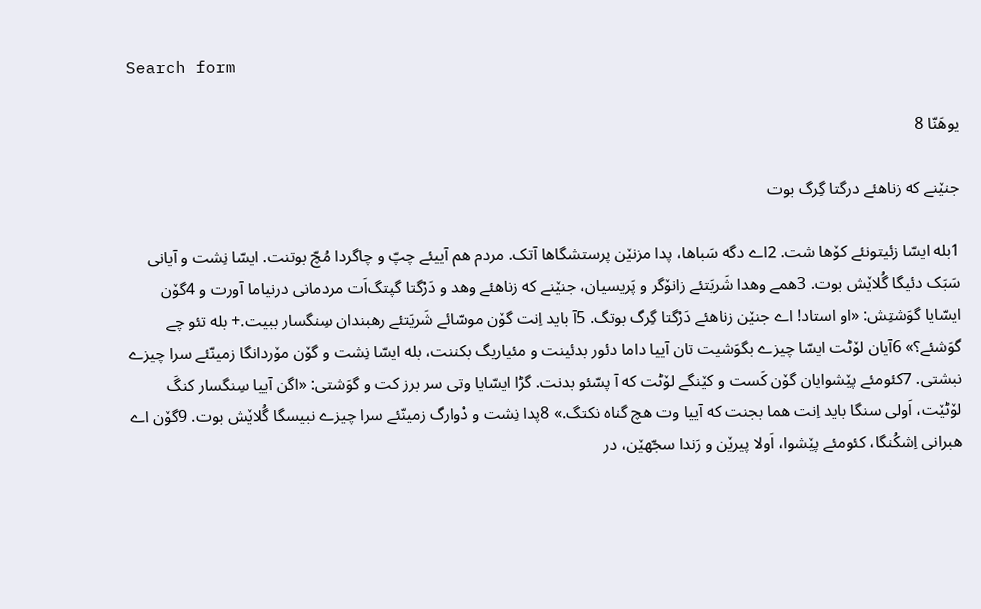Search form

یوهَنّا 8

جنیٚنے که زناهئے درگتا گِرگ بوت

1بله ایسّا زئیتونئے کۆها شت. 2اے دگه سَباها، پدا مزنیٚن پرستشگاها آتک. مردم هم آییئے چپّ و چاگردا مُچّ بوتنت. ایسّا نِشت و آیانی سَبَک دئیگا گُلایٚش بوت. 3همے وهدا شَریَتئے زانۆگر و پَریسیان، جنیٚنے که زناهئے وهد و دَرْگتا گپتگ‌اَت مردمانی درنیاما آورت و 4گۆن ایسّایا گوَشتِش: «او استاد! اے جنیٚن زناهئے دَرْگتا گِرگ بوتگ. 5آ باید اِنت گۆن موسّائے شَریَتئے رهبندان سِنگسار ببیت.+ بله تئو چے گوَشئے؟» 6آیان لۆٹت ایسّا چیزے بگوَشیت تان آییا داما دئور بدئینت و مئیاریگ بکننت، بله ایسّا نِشت و گۆن مۆردانگا زمینّئے سرا چیزے نبشتی. 7کئومئے پیٚشوایان گۆن کَست و کیٚنگے لۆٹت که آ پسّئو بدنت. گڑا ایسّایا وتی سر برز کت و گوَشتی: «اگن آییا سِنگسار کنگَ لۆٹیٚت، اَولی سنگا باید اِنت هما بجنت که آییا وت هچ گناه نکتگ.» 8پدا نِشت و دْوارگ زمینّئے سرا چیزے نبیسگا گُلایٚش بوت. 9گۆن اے هبرانی اِشکُنگا، کئومئے پیٚشوا، اَولا پیریٚن و رَندا سجّهیٚن، در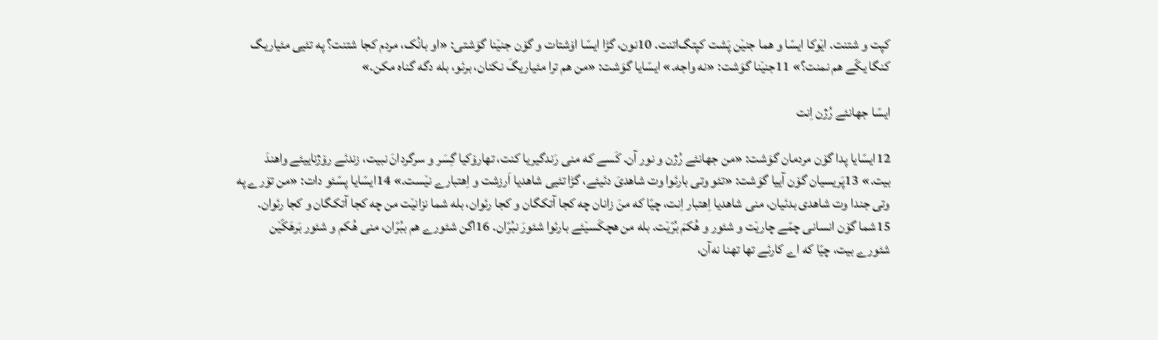کپت و شتنت. ایٚوکا ایسّا و هما جنیٚن پَشت کپتگ‌اتنت. 10نون، گڑا ایسّا اۆشتات و گۆن جنیٚنا گوَشتی: «او بانُک، مردم کجا شتنت؟ په تئیی مئیاریگ کنگا یکّے هم نمنت؟» 11جنیٚنا گوَشت: «نه واجه.» ایسّایا گوَشت: «من هم ترا مئیاریگَ نکنان، برئو، بله دگه گناه مکن.»

ایسّا جهانئے رُژن اِنت

12ایسّایا پدا گۆن مردمان گوَشت: «من جهانئے رُژن و نور آن. کَسے که منی رَندگیریا کنت، تهارۆکیا گِسَر و سرگردانَ نبیت، زندئے رۆژناییئے واهندَ بیت.» 13پَریسیان گۆن آییا گوَشت: «تئو وتی بارئوا وت شاهدیَ دئیئے، گڑا تئیی شاهدیا اَرزشت و اِهتبارے نیٚست.» 14ایسّایا پسّئو دات: «من تۆرے په وتی جندا وت شاهدی بدئیان، منی شاهدیا اِهتبار اِنت، چیّا که منَ زانان چه کجا آتکگان و کجا رئوان، بله شما نزانیٚت من چه کجا آتکگان و کجا رئوان. 15شما گۆن انسانی چمّے چاریٚت و شئور و هُکمَ بُرّیٚت. بله من هچکَسیٚئے بارئوا شئورَ نبُرّان. 16اگن شئورے هم ببُرّان، منی هُکم و شئور بَرهَکّیٚن شئورے بیت، چیّا که اے کارئے تها تهنا نه‌آن،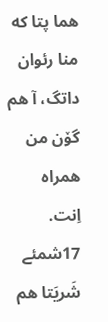هما پتا که منا رئوان داتگ، آ هم گۆن من همراه اِنت. 17شمئے شَریَتا هم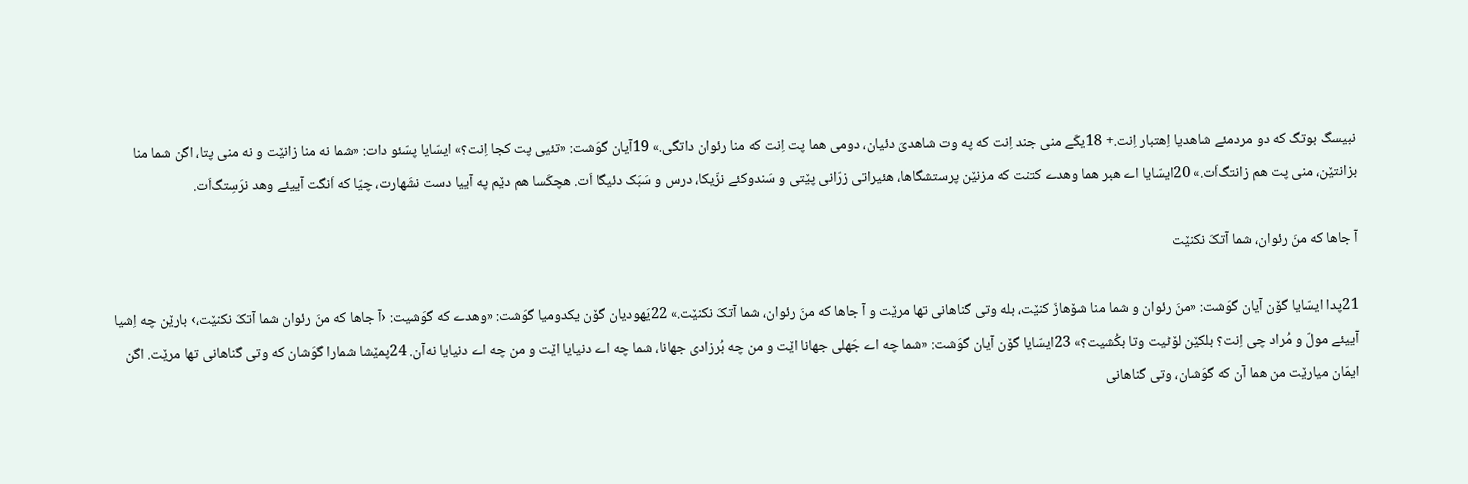نبیسگ بوتگ که دو مردمئے شاهدیا اِهتبار اِنت.+ 18یکّے منی جند اِنت که په وت شاهدیَ دئیان، دومی هما پت اِنت که منا رئوان داتگی.» 19آیان گوَشت: «تئیی پت کجا اِنت؟» ایسّایا پسّئو دات: «شما نه منا زانیٚت و نه منی پتا، اگن شما منا بزانتیٚن، منی پت هم زانتگ‌اَت.» 20ایسّایا اے هبر هما وهدے کتنت که مزنیٚن پرستشگاها، هئیراتی زرّانی پیٚتی و سَندوکئے نزّیکا، درس و سَبَک دئیگا اَت. هچکَسا هم دیٚم په آییا دست نشَهارت، چیّا که اَنگت آییئے وهد نرَسِتگ‌اَت.

آ جاها که منَ رئوان، شما آتکَ نکنیٚت

21پدا ایسّایا گۆن آیان گوَشت: «منَ رئوان و شما منا شۆهازَ کنیٚت، بله وتی گناهانی تها مریٚت و آ جاها که منَ رئوان، شما آتکَ نکنیٚت.» 22یَهودیان گۆن یکدومیا گوَشت: «وهدے که گوَشیت: ‹آ جاها که منَ رئوان شما آتکَ نکنیٚت،› باریٚن چه اِشیا آییئے مولّ و مُراد چی اِنت؟ بلکیٚن لۆٹیت وتا بکُشیت؟» 23ایسّایا گۆن آیان گوَشت: «شما چه اے جَهلی جهانا ایٚت و من چه بُرزادی جهانا، شما چه اے دنیایا ایٚت و من چه اے دنیایا نه‌آن. 24پمیٚشا شمارا گوَشان که وتی گناهانی تها مریٚت. اگن ایمّان میاریٚت من هما آن که گوَشان، وتی گناهانی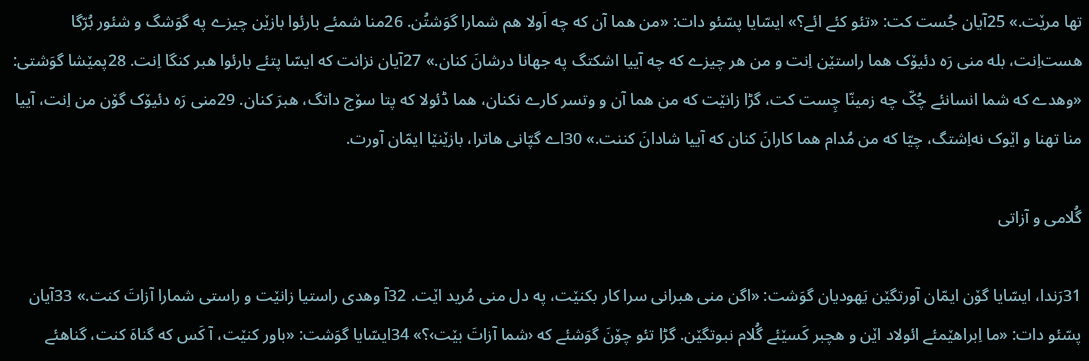تها مریٚت.» 25آیان جُست کت: «تئو کئے ائے؟» ایسّایا پسّئو دات: «من هما آن که چه اَولا هم شمارا گوَشتُن. 26منا شمئے بارئوا بازیٚن چیزے په گوَشگ و شئور بُرّگا هست‌اِنت، بله منی رَه دئیۆک هما راستیٚن اِنت و من هر چیزے که چه آییا اشکتگ په جهانا درشانَ کنان.» 27آیان نزانت که ایسّا پتئے بارئوا هبر کنگا اِنت. 28پمیٚشا گوَشتی: «وهدے که شما انسانئے چُکّ چه زمینّا چِست کت، گڑا زانیٚت که من هما آن و وتسر کارے نکنان، هما ڈئولا که پتا سۆج داتگ، هبرَ کنان. 29منی رَه دئیۆک گۆن من اِنت، آییا منا تهنا و ایٚوک نه‌اِشتگ، چیّا که من مُدام هما کارانَ کنان که آییا شادانَ کننت.» 30اے گپّانی هاترا، بازیٚنیٚا ایمّان آورت.

گُلامی و آزاتی

31رَندا، ایسّایا گۆن ایمّان آورتگیٚن یَهودیان گوَشت: «اگن منی هبرانی سرا کار بکنیٚت، په دل منی مُرید ایٚت. 32آ وهدی راستیا زانیٚت و راستی شمارا آزاتَ کنت.» 33آیان پسّئو دات: «ما اِبراهیٚمئے ائولاد ایٚن و هچبر کَسیٚئے گُلام نبوتگیٚن. گڑا تئو چۆنَ گوَشئے که ‹شما آزاتَ بیٚت›؟» 34ایسّایا گوَشت: «باور کنیٚت، آ کَس که گناهَ کنت، گناهئے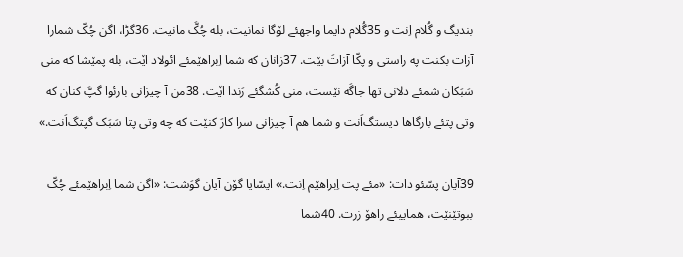بندیگ و گُلام اِنت و 35گُلام دایما واجهئے لۆگا نمانیت، بله چُکَّ مانیت. 36گڑا، اگن چُکّ شمارا آزات بکنت په راستی و پکّا آزاتَ بیٚت. 37زانان که شما اِبراهیٚمئے ائولاد ایٚت، بله پمیٚشا که منی سَبَکان شمئے دلانی تها جاگَه نیٚست، منی کُشگئے رَندا ایٚت. 38من آ چیزانی بارئوا گپَّ کنان که وتی پتئے بارگاها دیستگ‌اَنت و شما هم آ چیزانی سرا کارَ کنیٚت که چه وتی پتا سَبَک گپتگ‌اَنت.»

39آیان پسّئو دات: «مئے پت اِبراهیٚم اِنت.» ایسّایا گۆن آیان گوَشت: «اگن شما اِبراهیٚمئے چُکّ ببوتیٚنیٚت، هماییئے راهۆ زرت. 40شما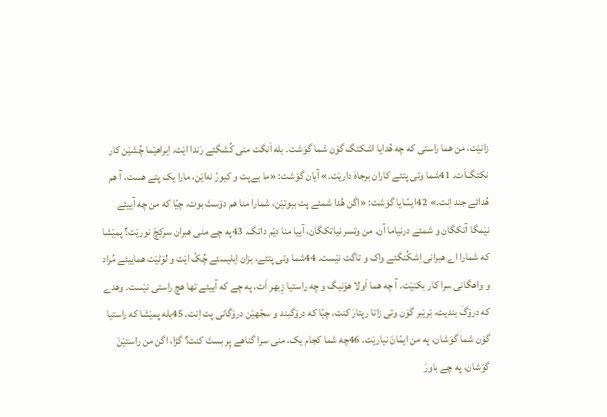زانیٚت، من هما راستی که چه هُدایا اشکتگ گۆن شما گوَشت. بله اَنگت منی کُشگئے رَندا ایٚت. اِبراهیٚما چُشیٚن کار نکتگ‌اَت. 41شما وتی پتئے کاران برجاهَ داریٚت.» آیان گوَشت: «ما بےپت و کیورّ نه‌ایٚن، مارا یک پتے هست، آ هم هُدائے جند اِنت.» 42ایسّایا گوَشت: «اگن هُدا شمئے پت ببوتیٚن، شمارا منا هم دۆستَ بوت، چیّا که من چه آییئے نیٚمگا آتکگان و شمئے درنیاما آن. من وتسر نیاتکگان، آییا منا دیٚم داتگ. 43په چے منی هبران سرکِچَ نوریٚت؟ پمیٚشا که شمارا اے هبرانی اِشکُنگئے واک و تاگت نیٚست. 44شما وتی پتئے، بزان اِبلیسئے چُکّ ایٚت و لۆٹیٚت هماییئے مُراد و واهگانی سرا کار بکنیٚت. آ چه هما اَولا هۆنیگ و چه راستیا زِبهر اَت، په چے که آییئے تها هچ راستی نیٚست. وهدے که درۆگَ بندیت، بْریٚبر گۆن وتی زاتا رپتارَ کنت، چیّا که درۆگبند و سجّهیٚن درۆگانی پت اِنت. 45بله پمیٚشا که راستیا گۆن شما گوَشان، په من ایمّانَ نیاریٚت. 46چه شما کجام یک، منی سرا گناهے پِر بستَ کنت؟ گڑا، اگن من راستیٚنَ گوَشان، په چے باورَ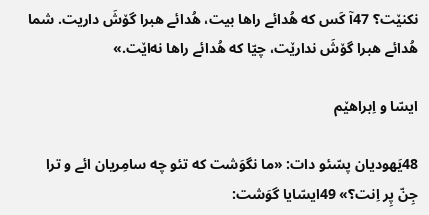نکنیٚت؟ 47آ کَس که هُدائے راها بیت، هُدائے هبرا گۆشَ داریت. شما هُدائے هبرا گۆشَ نداریٚت، چیّا که هُدائے راها نه‌ایٚت.»

ایسّا و اِبراهیٚم

48یَهودیان پسّئو دات: «ما نگوَشت که تئو چه سامِریان ائے و ترا جِنّ پِر اِنت؟» 49ایسّایا گوَشت: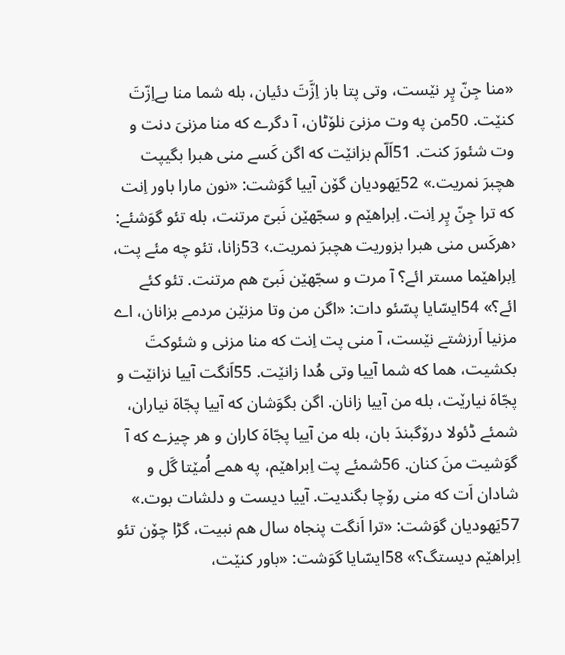«منا جِنّ پِر نیٚست، وتی پتا باز اِزَّتَ دئیان، بله شما منا بےاِزّتَ کنیٚت. 50من په وت مزنیَ نلۆٹان، آ دگرے که منا مزنیَ دنت و وت شئورَ کنت. 51اَلّم بزانیٚت که اگن کَسے منی هبرا بگیپت هچبرَ نمریت.» 52یَهودیان گۆن آییا گوَشت: «نون مارا باور اِنت که ترا جِنّ پِر اِنت. اِبراهیٚم و سجّهیٚن نَبیّ مرتنت، بله تئو گوَشئے: ‹هرکَس منی هبرا بزوریت هچبرَ نمریت.› 53زانا، تئو چه مئے پت، اِبراهیٚما مستر ائے؟ آ مرت و سجّهیٚن نَبیّ هم مرتنت. تئو کئے ائے؟» 54ایسّایا پسّئو دات: «اگن من وتا مزنیٚن مردمے بزانان، اے مزنیا اَرزشتے نیٚست، آ منی پت اِنت که منا مزنی و شئوکتَ بکشیت، هما که شما آییا وتی هُدا زانیٚت. 55اَنگت آییا نزانیٚت و پجّاهَ نیاریٚت، بله من آییا زانان. اگن بگوَشان که آییا پجّاهَ نیاران، شمئے ڈئولا درۆگبندَ بان، بله من آییا پجّاهَ کاران و هر چیزے که آ گوَشیت منَ کنان. 56شمئے پت اِبراهیٚم، په همے اُمیٚتا گَل و شادان اَت که منی رۆچا بگندیت. آییا دیست و دلشات بوت.» 57یَهودیان گوَشت: «ترا اَنگت پنجاه سال هم نبیت، گڑا چۆن تئو اِبراهیٚم دیستگ؟» 58ایسّایا گوَشت: «باور کنیٚت،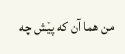من هما آن که پیٚش چه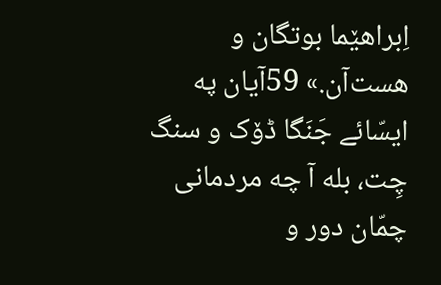اِبراهیٚما بوتگان و هست‌آن.» 59آیان په ایسّائے جَنَگا ڈۆک و سنگ چِت، بله آ چه مردمانی چمّان دور و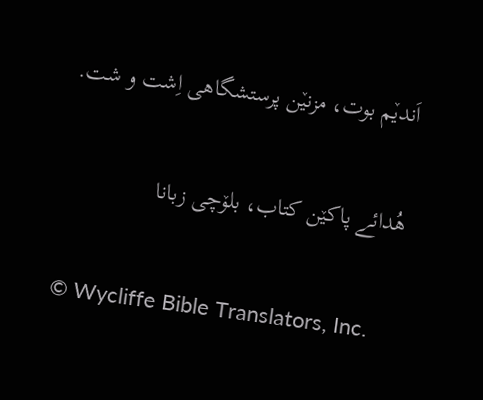اَندیٚم بوت، مزنیٚن پرستشگاهی اِشت و شت.

هُدائے پاکێن کتاب، بلۆچی زبانا

© Wycliffe Bible Translators, Inc.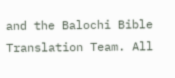and the Balochi Bible Translation Team. All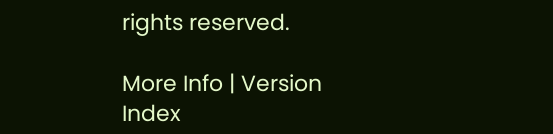rights reserved.

More Info | Version Index